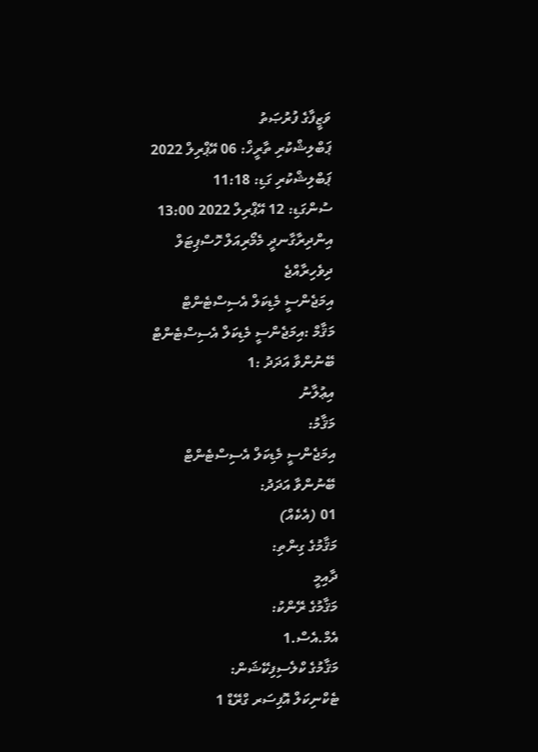ވަޒީފާގެ ފުރުޞަތު
ޕަބްލިޝްކުރި ތާރީޚް: 06 އޭޕްރިލް 2022
ޕަބްލިޝްކުރި ގަޑި: 11:18
ސުންގަޑި: 12 އޭޕްރިލް 2022 13:00
އިންދިރާގާނދީ މެމޯރިއަލް ހޮސްޕިޓަލް
ދިވެހިރާއްޖެ
އިމަޖެންސީ މެޑިކަލް އެސިސްޓެންޓް
މަޤާމް :އިމަޖެންސީ މެޑިކަލް އެސިސްޓެންޓް
ބޭނުންވާ އަދަދު :1
އިޢުލާނު
މަޤާމު:
އިމަޖެންސީ މެޑިކަލް އެސިސްޓެންޓް
ބޭނުންވާ އަދަދު:
01 (އެކެއް)
މަޤާމުގެ ގިންތި:
ދާއިމީ
މަޤާމުގެ ރޭންކު:
އެމް.އެސް.1
މަޤާމުގެ ކްލެސިފިކޭޝަން:
ޓެކްނިކަލް އޮފިސަރ ގްރޭޑް 1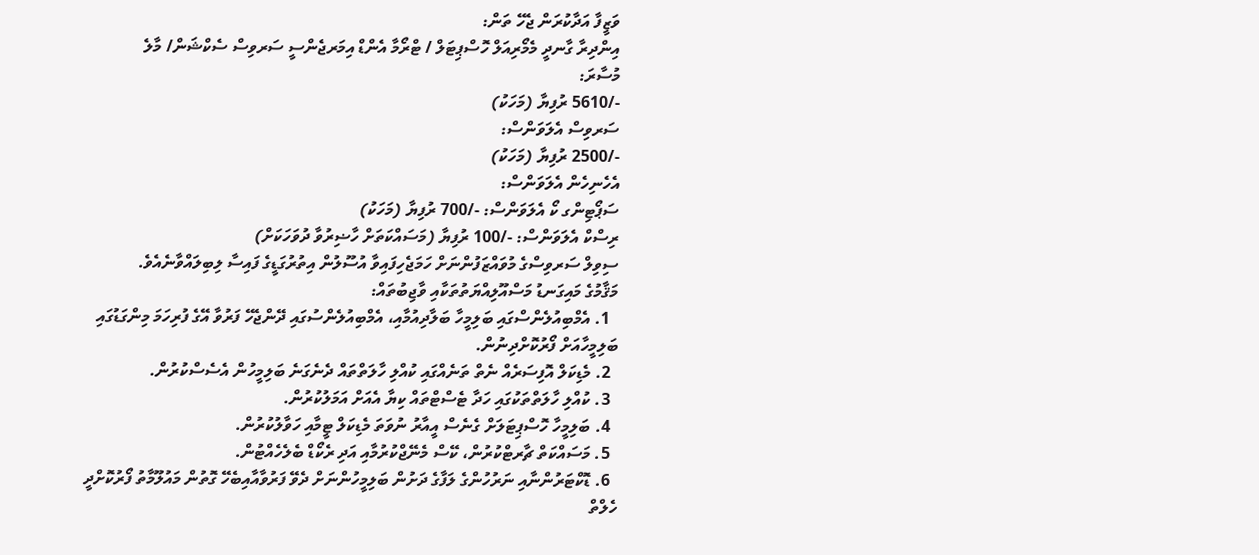ވަޒީފާ އަދާކުރަން ޖެހޭ ތަން:
އިންދިރާ ގާނދީ މެމޯރިއަލް ހޮސްޕިޓަލް / ޓްރޯމާ އެންޑް އިމަރޖެންސީ ސަރވިސް ސެކްޝަން/ މާލެ
މުސާރަ:
-/5610 ރުފިޔާ (މަހަކު)
ސަރވިސް އެލަވަންސް:
-/2500 ރުފިޔާ (މަހަކު)
އެހެނިހެން އެލަވަންސް:
ސަޕޯޓިންގ ކޯ އެލަވަންސް: -/700 ރުފިޔާ (މަހަކު)
ރިސްކް އެލަވަންސް: -/100 ރުފިޔާ (މަސައްކަތަށް ހާޟިރުވާ ދުވަހަކަށް)
ސިވިލް ސަރވިސްގެ މުވައްޒަފުންނަށް ހަމަޖެހިފައިވާ އުސޫލުން އިތުރުގަޑީގެ ފައިސާ ލިބިލައްވާނެއެވެ.
މަޤާމުގެ މައިގަނޑު މަސްއޫލިއްޔަތުތަކާއި ވާޖިބުތައް:
  1. އެމްބިއުލެންސްގައި ބަލިމީހާ ބަލާދިއުމާއި، އެމްބިއުލެންސުގައި ދޭންޖެހޭ ފަރުވާ އޭގެ ފުރިހަމަ މިންގަޑުގައި ބަލިމީހާއަށް ފޯރުކޮށްދިނުން.
  2. މެޑިކަލް އޮފިސަރެއް ނެތް ތަނެއްގައި ކުއްލި ހާލަތްތައް ދެނެގަނެ ބަލިމީހުން އެސެސްކުރުން.
  3. ކުއްލި ހާލަތްތަކުގައި ހަދާ ޓެސްޓްތައް ކިޔާ އެއަށް އަމަލުކުރުން.
  4. ބަލިމީހާ ހޮސްޕިޓަލަށް ގެނެސް އީއާރު ނުވަތަ މެޑިކަލް ޓީމާއި ހަވާލުކުރުން.
  5. މަސައްކަތް ޗާރޓްކުރުން، ކޭސް މެނޭޖްކުރުމާއި އަދި ރެކޯޑް ބެލެހެއްޓުން.
  6. ޑޮކްޓަރުންނާއި ނަރުހުންގެ ލަފާގެ ދަށުން ބަލިމީހުންނަށް ދެވޭ ފަރުވާއާއިބެހޭ ގޮތުން މައުލޫމާތު ފޯރުކޮށްދީ ހެލްތް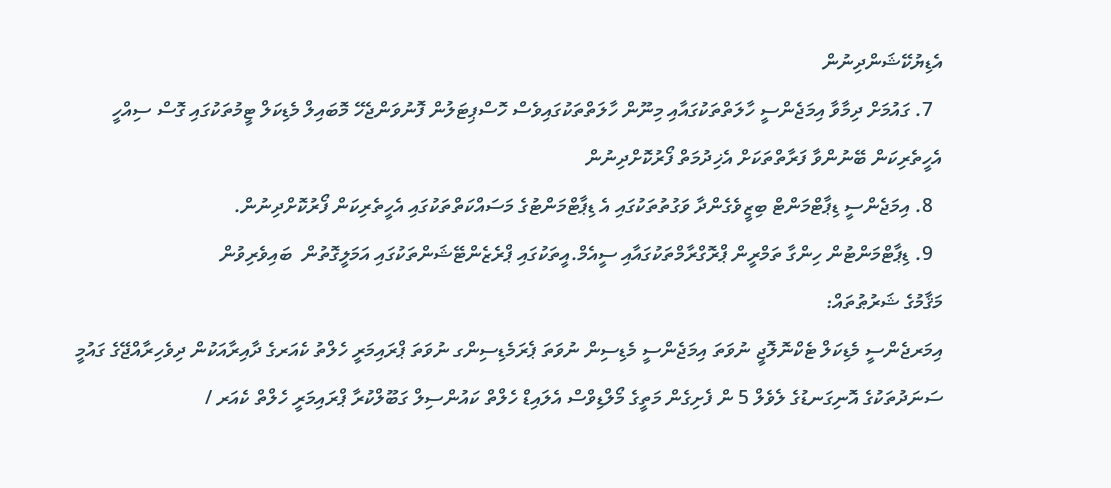އެޑިޔުކޭޝަންދިނުން
  7. ގައުމަށް ދިމާވާ އިމަޖެންސީ ހާލަތްތަކުގައާއި މިނޫން ހާލަތްތަކުގައިވެސް ހޮސްޕިޓަލުން ފޮނުވަންޖެހޭ މޮބައިލް މެޑިކަލް ޓީމުތަކުގައި ގޮސް ސިއްހީ އެހީތެރިކަން ބޭނުންވާ ފަރާތްތަކަށް އެޚިދުމަތް ފޯރުކޮށްދިނުން
  8. އިމަޖެންސީ ޑިޕާޓްމަންޓް ބިޒީވެގެންދާ ވަގުތުތަކުގައި އެ ޑިޕާޓްމަންޓުގެ މަސައްކަތްތަކުގައި އެހީތެރިކަން ފޯރުކޮށްދިނުން.
  9. ޑިޕާޓްމަންޓުން ހިންގާ ތަމްރީން ޕްރޮގްރާމްތަކުގައާއި ސީއެމް.އީތަކުގައި ޕްރެޒެންޓޭޝަންތަކުގައި އަމަލީގޮތުން  ބައިވެރިވުން
މަޤާމުގެ ޝަރުޠުތައް:
އިމަރޖެންސީ މެޑިކަލް ޓެކްނޮލޮޖީ ނުވަތަ އިމަޖެންސީ މެޑިސިން ނުވަތަ ޕެރަމެޑިސިންގ ނުވަތަ ޕްރައިމަރީ ހެލްތު ކެއަރގެ ދާއިރާއަކުން ދިވެހިރާއްޖޭގެ ގައުމީ ސަނަދުތަކުގެ އޮނިގަނޑުގެ ލެވެލް 5 ން ފެށިގެން މަތީގެ މޯލްޑިވްސް އެލައިޑް ހެލްތް ކައުންސިލް ގަބޫލްކުރާ ޕްރައިމަރީ ހެލްތް ކެއަރ /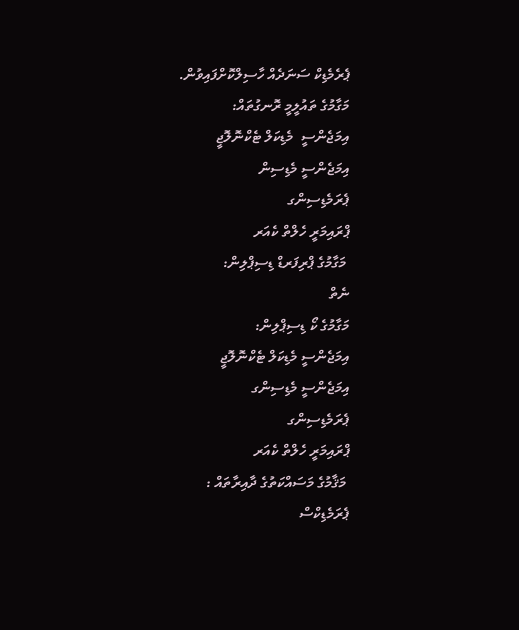ޕެރެމެޑިކް ސަނަދެއް ހާސިލްކޮށްފައިވުން.
މަގާމުގެ ތައުލީމީ ރޮނގުތައް:
އިމަޖެންސީ  މެޑިކަލް ޓެކްނޮލޮޖީ
އިމަޖެންސީ މެޑިސިން
ޕެރަމެޑިސިންގ
ޕްރައިމަރީ ހެލްތް ކެއަރ
 މަގާމުގެ ޕްރިފަރޑް ޑިސިޕްލިން:
ނެތް
މަގާމުގެ ކޯ ޑިސިޕްލިން:
އިމަޖެންސީ މެޑިކަލް ޓެކްނޮލޮޖީ
އިމަޖެންސީ މެޑިސިންގ
ޕެރަމެޑިސިންގ
ޕްރައިމަރީ ހެލްތް ކެއަރ
 މަޤާމުގެ މަސައްކަތުގެ ދާއިރާތައް :
ޕެރަމެޑިކްސް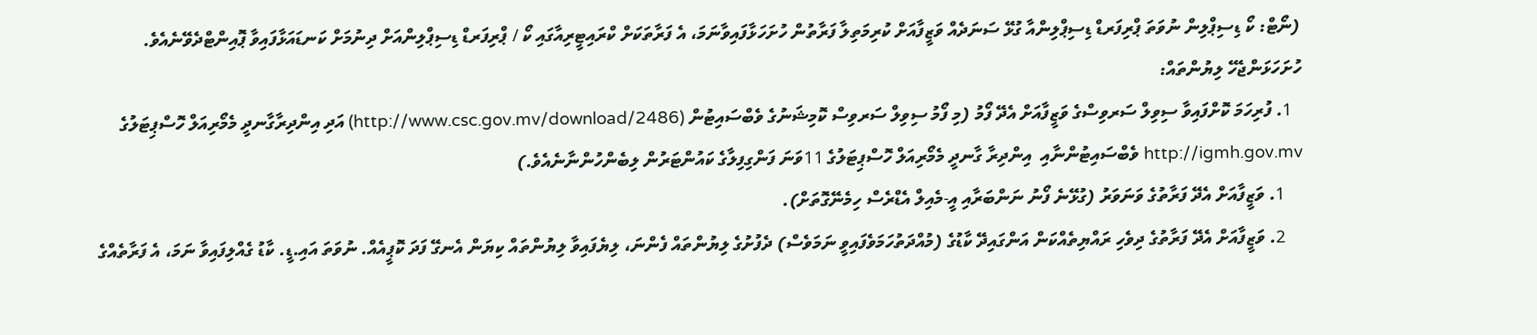(ނޯޓް: ކޯ ޑިސިޕްލިން ނުވަތަ ޕްރިފަރޑް ޑިސިޕްލިންއާ ގުޅޭ ސަނަދެއް ވަޒީފާއަށް ކުރިމަތިލާ ފަރާތުން ހުށަހަޅާފައިވާނަމަ، އެ ފަރާތަކަށް ކްރައިޓީރިއާގައި ކޯ / ޕްރިފަރޑް ޑިސިޕްލިންއަށް ދިނުމަށް ކަނޑައަޅާފައިވާ ޕޮއިންޓްދެވޭނެއެވެ.
ހުށަހަޅަންޖެހޭ ލިޔުންތައް:
  1. ފުރިހަމަ ކޮށްފައިވާ ސިވިލް ސަރވިސްގެ ވަޒީފާއަށް އެދޭ ފޯމު (މި ފޯމު ސިވިލް ސަރވިސް ކޮމިޝަނުގެ ވެބްސައިޓުން (http://www.csc.gov.mv/download/2486) އަދި އިންދިރާގާނދީ މެމޯރިއަލް ހޮސްޕިޓަލުގެ http://igmh.gov.mv ވެބްސައިޓުންނާއި  އިންދިރާ ގާނދީ މެމޯރިއަލް ހޮސްޕިޓަލުގެ 11ވަނަ ފަންގިފިލާގެ ކައުންޓަރުން ލިބެންހުންނާނެއެވެ.)
    1. ވަޒީފާއަށް އެދޭ ފަރާތުގެ ވަނަވަރު (ގުޅޭނެ ފޯނު ނަންބަރާއި އީ-މެއިލް އެޑްރެސް ހިމެނޭގޮތަށް).
    2. ވަޒީފާއަށް އެދޭ ފަރާތުގެ ދިވެހި ރައްޔިތެއްކަން އަންގައިދޭ ކާޑުގެ (މުއްދަތުހަމަވެފައިވީ ނަމަވެސް) ދެފުށުގެ ލިޔުންތައް ފެންނަ، ލިޔެފައިވާ ލިޔުންތައް ކިޔަން އެނގޭ ފަދަ ކޮޕީއެއް. ނުވަތަ އައި.ޑީ. ކާޑު ގެއްލިފައިވާ ނަމަ، އެ ފަރާތެއްގެ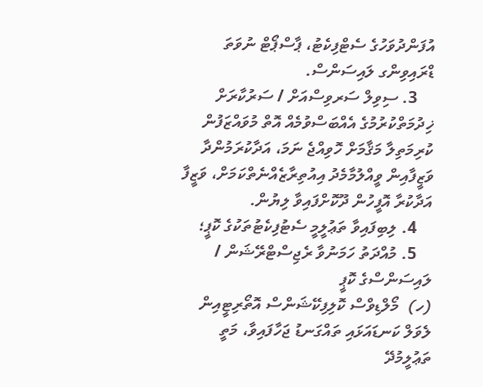އުފަންދުވަހުގެ ސެޓްފިކެޓު، ޕާސްޕޯޓް ނުވަތަ ޑްރައިވިންގ ލައިސަންސް.
    3. ސިވިލް ސަރވިސްއަށް / ސަރުކާރަށް ޚިދުމަތްކުރުމުގެ އެއްބަސްވުމެއް އޮތް މުވައްޒަފުން ކުރިމަތިލާ މަޤާމަށް ހޮވިއްޖެ ނަމަ، އަދާކުރަމުންދާ ވަޒީފާއިން ވީއްލުމާމެދު އިއުތިރާޒެއްނެތްކަމަށް، ވަޒީފާ އަދާކުރާ އޮފީހުން ދޫކޮށްފައިވާ ލިޔުން.
    4. ލިބިފައިވާ ތަޢުލީމީ ސެޓުފިކެޓުތަކުގެ ކޮޕީ؛
    5. މުއްދަތު ހަމަނުވާ ރެޖިސްޓްރޭޝަން / ލައިސަންސްގެ ކޮޕީ
(ހ)  މޯލްޑިވްސް ކޮލިފިކޭޝަންސް އޮތޯރިޓީއިން ލެވަލް ކަނޑައަޅައި ތައްގަނޑު ޖަހާފައިވާ، މަތީ ތަޢުލީމުދޭ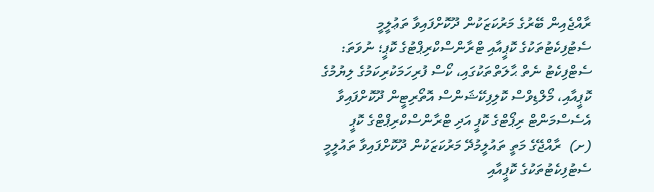ރާއްޖެއިން ބޭރުގެ މަރުކަޒަކުން ދޫކޮށްފައިވާ ތަޢުލީމީ ސެޓުފިކެޓުތަކުގެ ކޮޕީއާއި ޓްރާންސްކްރިޕްޓުގެ ކޮޕީ؛ ނުވަތަ: ސެޓްފިކެޓު ނެތް ޙާލަތްތަކުގައި، ކޯސް ފުރިހަމަކުރިކަމުގެ ލިޔުމުގެ ކޮޕީއާއި، މޯލްޑިވްސް ކޮލިފިކޭޝަންސް އޮތޯރިޓީން ދޫކޮށްފައިވާ އެސެސްމަންޓް ރިޕޯޓްގެ ކޮޕީ އަދި ޓްރާންސްކްރިޕްޓްގެ ކޮޕީ
(ށ)  ރާއްޖޭގެ މަތީ ތައުލީމުދޭ މަރުކަޒަކުން ދޫކޮށްފައިވާ ތައުލީމީ ސެޓުފިކެޓުތަކުގެ ކޮޕީއާއި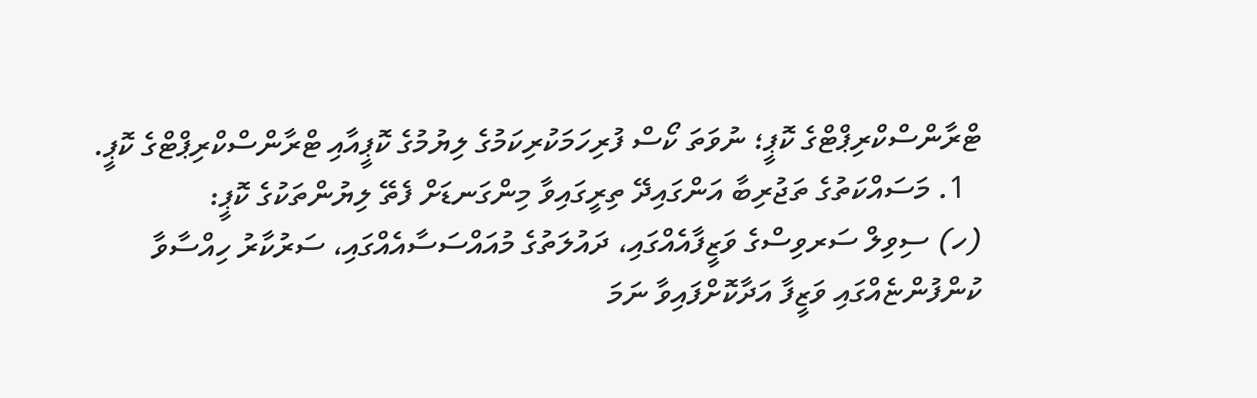ޓްރާންސްކްރިޕްޓްގެ ކޮޕީ؛ ނުވަތަ ކޯސް ފުރިހަމަކުރިކަމުގެ ލިޔުމުގެ ކޮޕީއާއި ޓްރާންސްކްރިޕްޓްގެ ކޮޕީ.
  1. މަސައްކަތުގެ ތަޖުރިބާ އަންގައިދޭ ތިރީގައިވާ މިންގަނޑަށް ފެތޭ ލިޔުންތަކުގެ ކޮޕީ:
(ހ) ސިވިލް ސަރވިސްގެ ވަޒީފާއެއްގައި، ދައުލަތުގެ މުއައްސަސާއެއްގައި، ސަރުކާރު ހިއްސާވާ ކުންފުންޏެއްގައި ވަޒީފާ އަދާކޮށްފައިވާ ނަމަ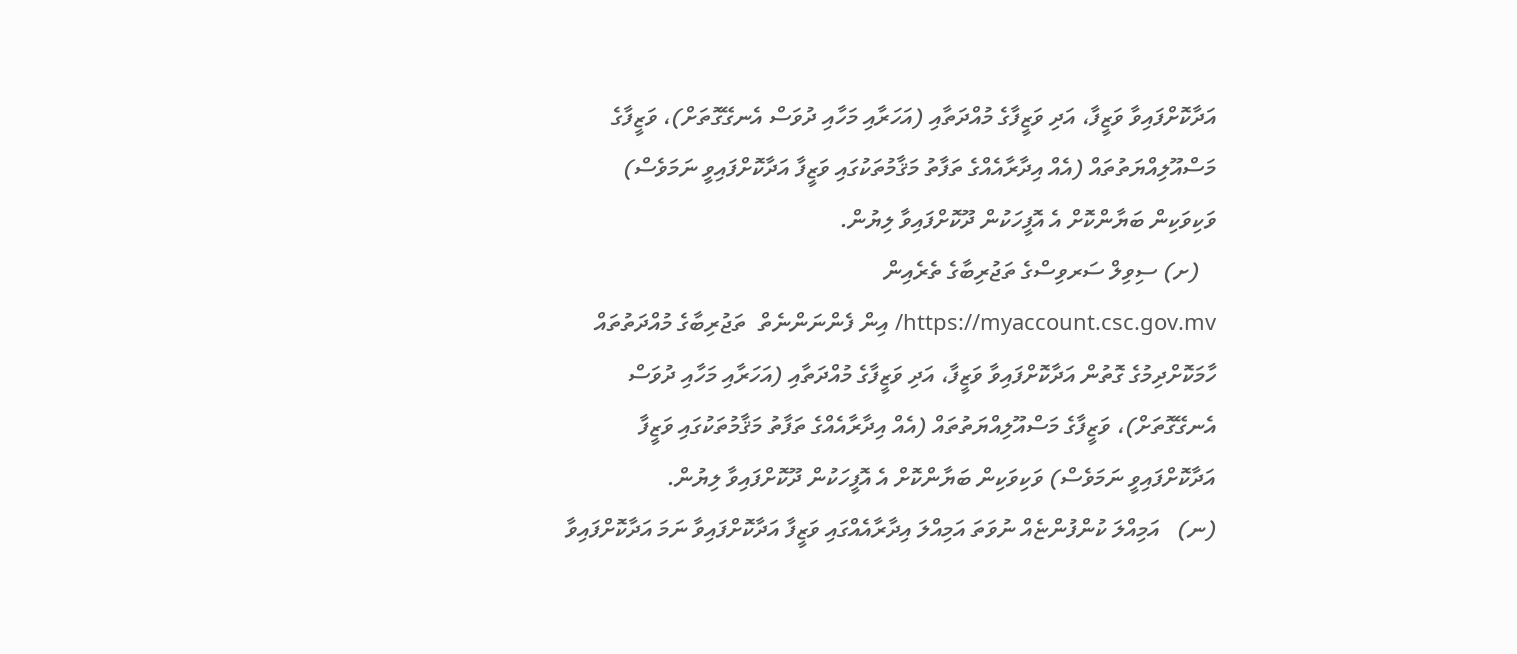އަދާކޮށްފައިވާ ވަޒީފާ، އަދި ވަޒީފާގެ މުއްދަތާއި (އަހަރާއި މަހާއި ދުވަސް އެނގޭގޮތަށް)، ވަޒީފާގެ މަސްއޫލިއްޔަތުތައް (އެއް އިދާރާއެއްގެ ތަފާތު މަޤާމުތަކުގައި ވަޒީފާ އަދާކޮށްފައިވީ ނަމަވެސް) ވަކިވަކިން ބަޔާންކޮށް އެ އޮފީހަކުން ދޫކޮށްފައިވާ ލިޔުން.
   (ށ) ސިވިލް ސަރވިސްގެ ތަޖުރިބާގެ ތެރެއިން https://myaccount.csc.gov.mv/ އިން ފެންނަންނެތް  ތަޖުރިބާގެ މުއްދަތުތައް ހާމަކޮށްދިމުގެ ގޮތުން އަދާކޮށްފައިވާ ވަޒީފާ، އަދި ވަޒީފާގެ މުއްދަތާއި (އަހަރާއި މަހާއި ދުވަސް އެނގޭގޮތަށް)، ވަޒީފާގެ މަސްއޫލިއްޔަތުތައް (އެއް އިދާރާއެއްގެ ތަފާތު މަޤާމުތަކުގައި ވަޒީފާ އަދާކޮށްފައިވީ ނަމަވެސް) ވަކިވަކިން ބަޔާންކޮށް އެ އޮފީހަކުން ދޫކޮށްފައިވާ ލިޔުން.
(ނ)   އަމިއްލަ ކުންފުންޏެއް ނުވަތަ އަމިއްލަ އިދާރާއެއްގައި ވަޒީފާ އަދާކޮށްފައިވާ ނަމަ އަދާކޮށްފައިވާ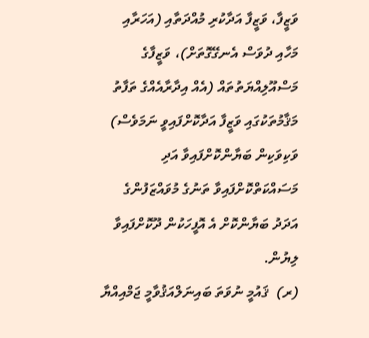ވަޒީފާ، ވަޒީފާ އަދާކުރި މުއްދަތާއި (އަހަރާއި މަހާއި ދުވަސް އެނގޭގޮތަށް)، ވަޒީފާގެ މަސްއޫލިއްޔަތުތައް (އެއް އިދާރާއެއްގެ ތަފާތު މަޤާމުތަކުގައި ވަޒީފާ އަދާކޮށްފައިވީ ނަމަވެސް) ވަކިވަކިން ބަޔާންކޮށްފައިވާ އަދި މަސައްކަތްކޮށްފައިވާ ތަނުގެ މުވައްޒަފުންގެ އަދަދު ބަޔާންކޮށް އެ އޮފީހަކުން ދޫކޮށްފައިވާ ލިޔުން.
(ރ)  ޤައުމީ ނުވަތަ ބައިނަލްއަޤުވާމީ ޖަމްއިއްޔާ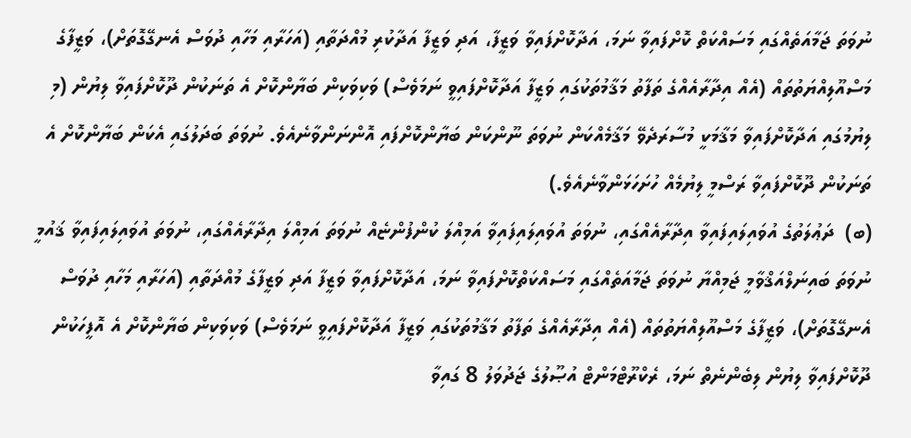ނުވަތަ ޖަމާއަތެއްގައި މަސައްކަތް ކޮށްފައިވާ ނަމަ، އަދާކޮށްފައިވާ ވަޒީފާ، އަދި ވަޒީފާ އަދާކުރި މުއްދަތާއި (އަހަރާއި މަހާއި ދުވަސް އެނގޭގޮތަށް)، ވަޒީފާގެ މަސްއޫލިއްޔަތުތައް (އެއް އިދާރާއެއްގެ ތަފާތު މަޤާމުތަކުގައި ވަޒީފާ އަދާކޮށްފައިވީ ނަމަވެސް) ވަކިވަކިން ބަޔާންކޮށް އެ ތަނަކުން ދޫކޮށްފައިވާ ލިޔުން (މި ލިޔުމުގައި އަދާކޮށްފައިވާ މަޤާމަކީ މުސާރަދެވޭ މަޤާމެއްކަން ނުވަތަ ނޫންކަން ބަޔާންކޮށްފައި އޮންނަންވާނެއެވެ. ނުވަތަ ބަދަލުގައި އެކަން ބަޔާންކޮށް އެ ތަނަކުން ދޫކޮށްފައިވާ ރަސްމީ ލިޔުމެއް ހުށަހަޅަންވާނެއެވެ.)
(ބ)  ދަޢުލަތުގެ އުވައިލައިފައިވާ އިދާރާއެއްގައި، ނުވަތަ އުވައިލައިފައިވާ އަމިއްލަ ކުންފުންޏެއް ނުވަތަ އަމިއްލަ އިދާރާއެއްގައި، ނުވަތަ އުވައިލައިފައިވާ ޤައުމީ ނުވަތަ ބައިނަލްއަޤްވާމީ ޖަމިއްޔާ ނުވަތަ ޖަމާއަތެއްގައި މަސައްކަތްކޮށްފައިވާ ނަމަ، އަދާކޮށްފައިވާ ވަޒީފާ އަދި ވަޒީފާގެ މުއްދަތާއި (އަހަރާއި މަހާއި ދުވަސް އެނގޭގޮތަށް)، ވަޒީފާގެ މަސްއޫލިއްޔަތުތައް (އެއް އިދާރާއެއްގެ ތަފާތު މަޤާމުތަކުގައި ވަޒީފާ އަދާކޮށްފައިވީ ނަމަވެސް) ވަކިވަކިން ބަޔާންކޮށް އެ އޮފީހަކުން ދޫކޮށްފައިވާ ލިޔުން ލިބެންނެތް ނަމަ، ރެކްރޫޓްމަންޓް އުޞޫލުގެ ޖަދުވަލު 8 ގައިވާ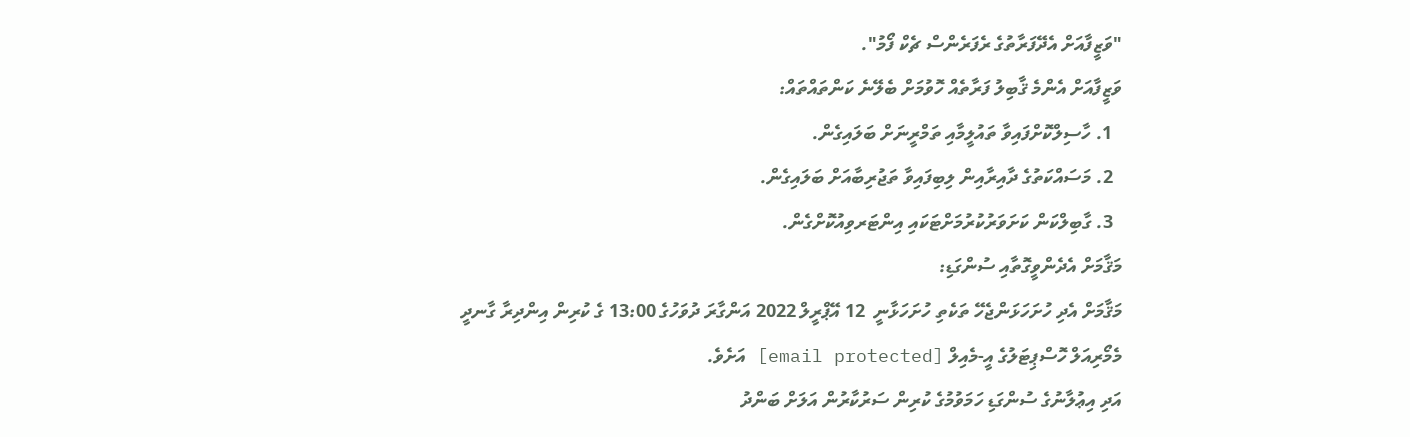"ވަޒީފާއަށް އެދޭފަރާތުގެ ރެފަރެންސް ޗެކް ފޯމު".
ވަޒީފާއަށް އެންމެ ޤާބިލު ފަރާތެއް ހޮވުމަށް ބެލޭނެ ކަންތައްތައް:
  1. ހާސިލްކޮށްފައިވާ ތައުލީމާއި ތަމްރީނަށް ބަލައިގެން.
  2. މަސައްކަތުގެ ދާއިރާއިން ލިބިފައިވާ ތަޖުރިބާއަށް ބަލައިގެން.
  3. ގާބިލްކަން ކަށަވަރުކުރުމަށްޓަކައި އިންޓަރވިއުކޮށްގެން.
މަޤާމަށް އެދެންވީގޮތާއި ސުންގަޑި:
މަޤާމަށް އެދި ހުށަހަޅަންޖެހޭ ތަކެތި ހުށަހަޅާނީ  12 އޭޕްރީލް 2022 އަންގާރަ ދުވަހުގެ 13:00 ގެ ކުރިން އިންދިރާ ގާނދީ މެމޯރިއަލް ހޮސްޕިޓަލުގެ އީ-މެއިލް [email protected] އަށެވެ.
އަދި އިޢުލާނުގެ ސުންގަޑި ހަމަވުމުގެ ކުރިން ސަރުކާރުން އަލަށް ބަންދު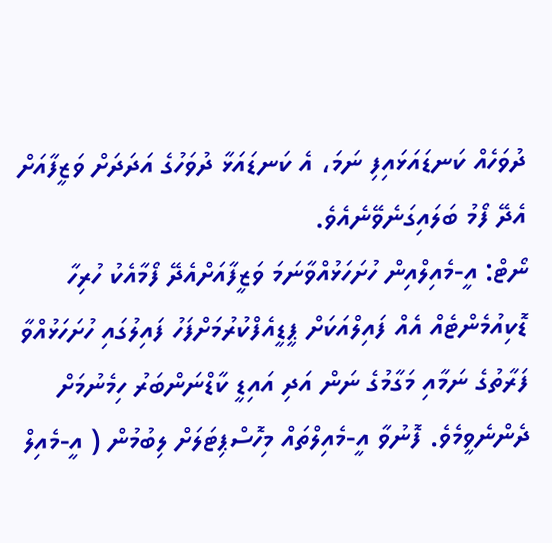ދުވަހެއް ކަނޑައަޅައިފި ނަމަ، އެ ކަނޑައަޅާ ދުވަހުގެ އަދަދަށް ވަޒީފާއަށް އެދޭ ފޯމު ބަލައިގަނެވޭނެއެވެ.
ނޯޓް: އީ-މެއިލްއިން ހުށަހަޅުއްވާނަމަ ވަޒީފާއަށްއެދޭ ފޯމާއެކު ހުރިހާ ޑޮކިއުމެންޓެއް އެއް ފައިލްއަކަށް ޕީޑީއެފްކުރުމަށްފަހު ފައިލުގައި ހުށަހަޅުއްވާ ފަރާތުގެ ނަމާއި މަގާމުގެ ނަން އަދި އައިޑީ ކާޑްނަންބަރު ހިމެނުމަށް ދެންނެވީމެވެ. ފޮނުވާ އީ-މެއިލްތައް މިހޮސްޕިޓަލަށް ލިބުމުން ( އީ-މެއިލް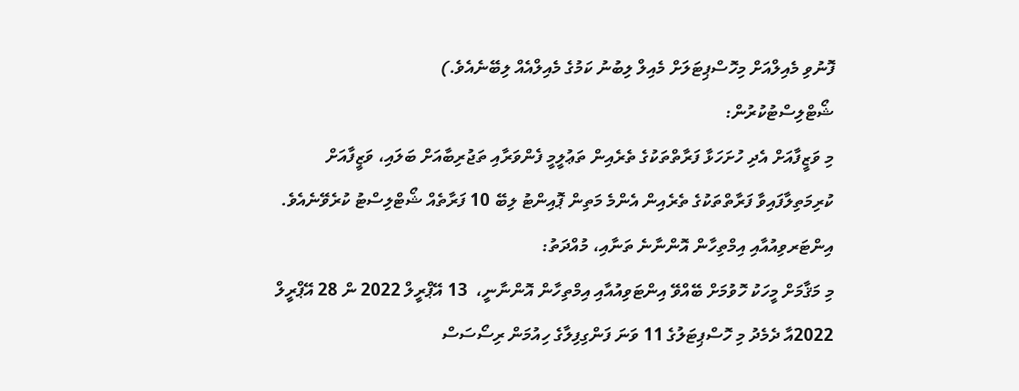ފޮނުވި މެއިލްއަށް މިހޮސްޕިޓަލަށް މެއިލް ލިބުނު ކަމުގެ މެއިލްއެއް ލިބޭނެއެވެ.)
ޝޯޓްލިސްޓުކުރުން:
މި ވަޒީފާއަށް އެދި ހުށަހަޅާ ފަރާތްތަކުގެ ތެރެއިން ތަޢުލީމީ ފެންވަރާއި ތަޖުރިބާއަށް ބަލައި، ވަޒީފާއަށް ކުރިމަތިލާފައިވާ ފަރާތްތަކުގެ ތެރެއިން އެންމެ މަތިން ޕޮއިންޓު ލިބޭ 10 ފަރާތެއް ޝޯޓްލިސްޓު ކުރެވޭނެއެވެ.
އިންޓަރވިއުއާއި އިމްތިހާން އޮންނާނެ ތަނާއި، މުއްދަތު:
މި މަޤާމަށް މީހަކު ހޮވުމަށް ބޭއްވޭ އިންޓަވިއުއާއި އިމްތިހާން އޮންނާނީ،  13 އޭޕްރީލް 2022 ން 28 އޭޕްރީލް 2022އާ ދެމެދު މި ހޮސްޕިޓަލުގެ 11 ވަނަ ފަންގިފިލާގެ ހިއުމަން ރިސޯސަސް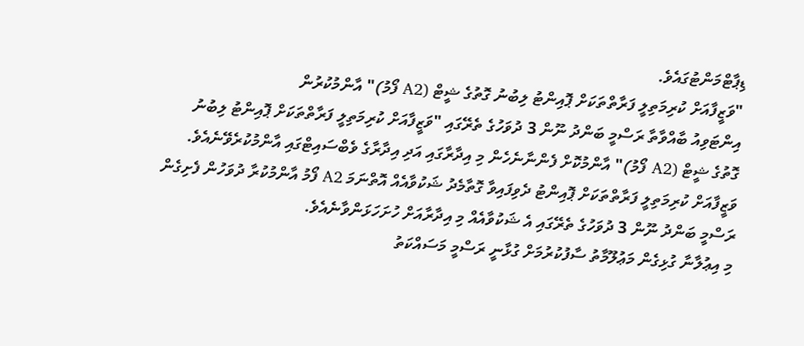ޑިޕާޓްމަންޓުގައެވެ.
"ވަޒީފާއަށް ކުރިމަތިލީ ފަރާތްތަކަށް ޕޮއިންޓު ލިބުނު ގޮތުގެ ޝީޓް (A2 ފޯމު)" އާންމުކުރުން
އިންޓަވިއު ބާއްވާތާ ރަސްމީ ބަންދު ނޫން 3 ދުވަހުގެ ތެރޭގައި "ވަޒީފާއަށް ކުރިމަތިލީ ފަރާތްތަކަށް ޕޮއިންޓު ލިބުނު ގޮތުގެ ޝީޓް (A2 ފޯމު)" އާންމުކޮށް ފެންނާނެހެން މި އިދާރާގައި އަދި އިދާރާގެ ވެބްސައިޓްގައި އާންމުކުރެވޭނެއެވެ. ވަޒީފާއަށް ކުރިމަތިލީ ފަރާތްތަކަށް ޕޮއިންޓު ދެވިފައިވާ ގޮތާމެދު ޝަކުވާއެއް އޮތްނަމަ A2 ފޯމު އާންމުކުރާ ދުވަހުން ފެށިގެން ރަސްމީ ބަންދު ނޫން 3 ދުވަހުގެ ތެރޭގައި އެ ޝަކުވާއެއް މި އިދާރާއަށް ހުށަހަޅަންވާނެއެވެ.
މި އިޢުލާނާ ގުޅިގެން މަޢުލޫމާތު ސާފުކުރުމަށް ގުޅާނީ ރަސްމީ މަސައްކަތު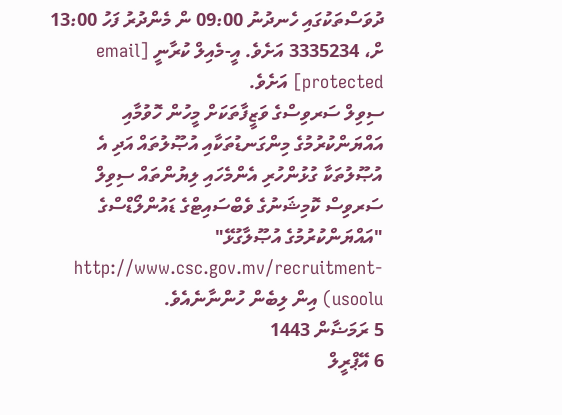ދުވަސްތަކުގައި ހެނދުނު 09:00 ން މެންދުރު ފަހު 13:00 ށް، 3335234 އަށެވެ. އީ-މެއިލް ކުރާނީ [email protected] އަށެވެ.
ސިވިލް ސަރވިސްގެ ވަޒީފާތަކަށް މީހުން ހޮވުމާއި އައްޔަންކުރުމުގެ މިންގަނޑުތަކާއި އުޞޫލުތައް އަދި އެ އުޞޫލުތަކާ ގުޅުންހުރި އެންމެހައި ލިޔުންތައް ސިވިލް ސަރވިސް ކޮމިޝަނުގެ ވެބްސައިޓްގެ ޑައުންލޯޑްސްގެ "އައްޔަންކުރުމުގެ އުޞޫލާގުޅޭ" http://www.csc.gov.mv/recruitment-usoolu) އިން ލިބެން ހުންނާނެއެވެ.
5 ރަމަޟާން 1443
6 އޭޕްރީލް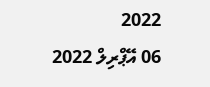2022
06 އޭޕްރިލް 2022